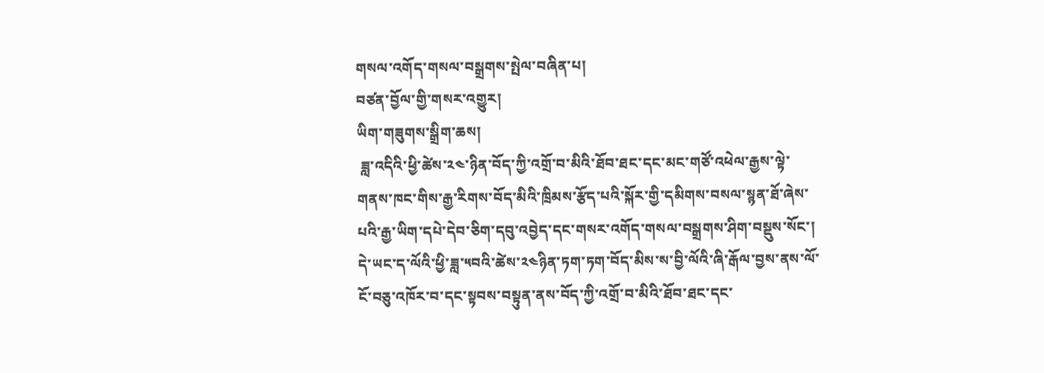གསལ་འགོད་གསལ་བསྒྲགས་སྤེལ་བཞིན་པ།
བཙན་བྱོལ་གྱི་གསར་འགྱུར།
ཡིག་གཟུགས་སྒྲིག་ཆས།
 ཟླ་འདིའི་ཕྱི་ཚེས་༢༤་ཉིན་བོད་ཀྱི་འགྲོ་བ་མིའི་ཐོབ་ཐང་དང་མང་གཙོ་འཕེལ་རྒྱས་ལྟེ་གནས་ཁང་གིས་རྒྱ་རིགས་བོད་མིའི་ཁྲིམས་རྩོད་པའི་སྐོར་གྱི་དམིགས་བསལ་སྙན་ཐོ་ཞེས་པའི་རྒྱ་ཡིག་དཔེ་དེབ་ཅིག་དབུ་འབྱེད་དང་གསར་འགོད་གསལ་བསྒྲགས་ཤིག་བསྡུས་སོང་།
དེ་ཡང་ད་ལོའི་ཕྱི་ཟླ་༥བའི་ཚེས་༢༤ཉིན་ཏག་ཏག་བོད་མིས་ས་བྱི་ལོའི་ཞི་རྒོལ་བྱས་ནས་ལོ་ངོ་བཅུ་འཁོར་བ་དང་སྟབས་བསྟུན་ནས་བོད་ཀྱི་འགྲོ་བ་མིའི་ཐོབ་ཐང་དང་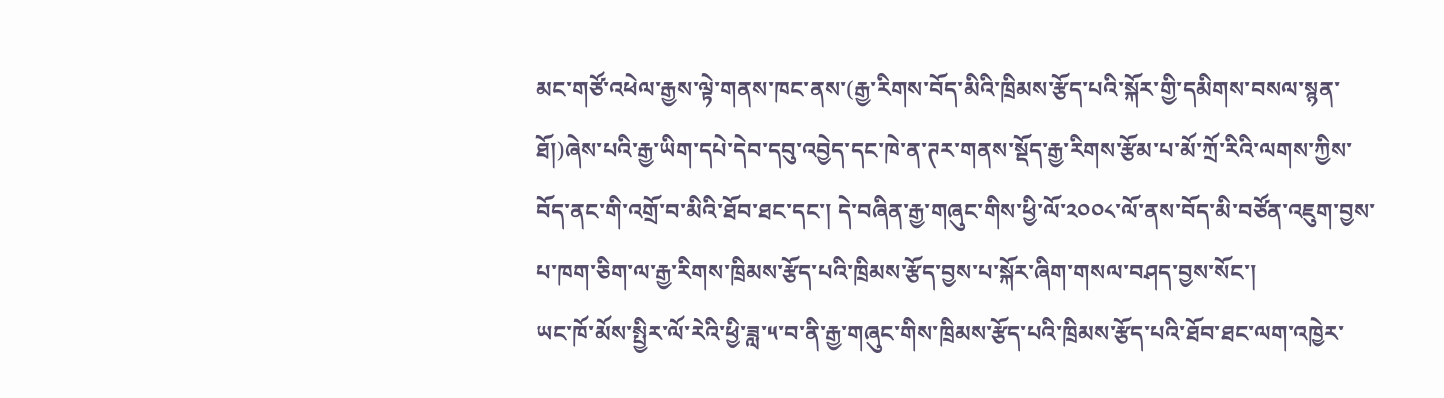མང་གཙོ་འཕེལ་རྒྱས་ལྟེ་གནས་ཁང་ནས་(རྒྱ་རིགས་བོད་མིའི་ཁྲིམས་རྩོད་པའི་སྐོར་གྱི་དམིགས་བསལ་སྙན་ཐོ།)ཞེས་པའི་རྒྱ་ཡིག་དཔེ་དེབ་དབུ་འབྱེད་དང་ཁེ་ན་ཊར་གནས་སྡོད་རྒྱ་རིགས་རྩོམ་པ་མོ་ཀྲོ་རིའི་ལགས་ཀྱིས་བོད་ནང་གི་འགྲོ་བ་མིའི་ཐོབ་ཐང་དང་། དེ་བཞིན་རྒྱ་གཞུང་གིས་ཕྱི་ལོ་༢༠༠༨་ལོ་ནས་བོད་མི་བཙོན་འཇུག་བྱས་པ་ཁག་ཅིག་ལ་རྒྱ་རིགས་ཁྲིམས་རྩོད་པའི་ཁྲིམས་རྩོད་བྱས་པ་སྐོར་ཞིག་གསལ་བཤད་བྱས་སོང་།
ཡང་ཁོ་མོས་སྤྱིར་ལོ་རེའི་ཕྱི་ཟླ་༥་བ་ནི་རྒྱ་གཞུང་གིས་ཁྲིམས་རྩོད་པའི་ཁྲིམས་རྩོད་པའི་ཐོབ་ཐང་ལག་འཁྱེར་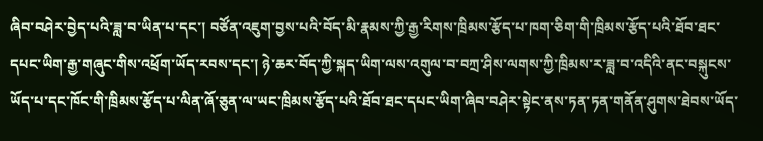ཞིབ་བཤེར་བྱེད་པའི་ཟླ་བ་ཡིན་པ་དང་། བཙོན་འཇུག་བྱས་པའི་བོད་མི་རྣམས་ཀྱི་རྒྱ་རིགས་ཁྲིམས་རྩོད་པ་ཁག་ཅིག་གི་ཁྲིམས་རྩོད་པའི་ཐོབ་ཐང་དཔང་ཡིག་རྒྱ་གཞུང་གིས་འཕྲོག་ཡོད་རབས་དང་། ཉེ་ཆར་བོད་ཀྱི་སྐད་ཡིག་ལས་འགུལ་བ་བཀྲ་ཤིས་ལགས་ཀྱི་ཁྲིམས་ར་ཟླ་བ་འདིའི་ནང་བསྐུངས་ཡོད་པ་དང་ཁོང་གི་ཁྲིམས་རྩོད་པ་ལིན་ཞོ་ཅུན་ལ་ཡང་ཁྲིམས་རྩོད་པའི་ཐོབ་ཐང་དཔང་ཡིག་ཞིབ་བཤེར་སྟེང་ནས་ཏན་ཏན་གནོན་ཤུགས་ཐེབས་ཡོད་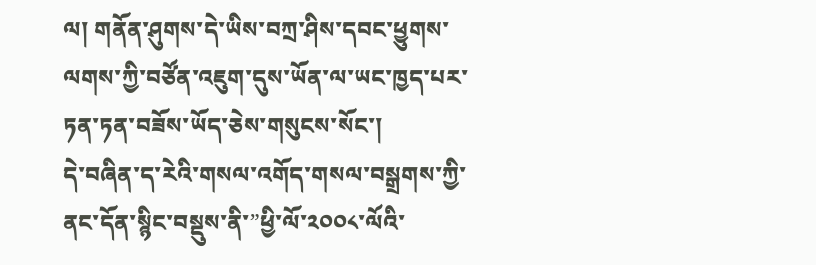ལ། གནོན་ཤུགས་དེ་ཡིས་བཀྲ་ཤིས་དབང་ཕྱུགས་ལགས་ཀྱི་བཙོན་འཇུག་དུས་ཡོན་ལ་ཡང་ཁྱད་པར་ཏན་ཏན་བཟོས་ཡོད་ཅེས་གསུངས་སོང་།
དེ་བཞིན་ད་རེའི་གསལ་འགོད་གསལ་བསྒྲགས་ཀྱི་ནང་དོན་སྙིང་བསྡུས་ནི་”ཕྱི་ལོ་༢༠༠༨་ལོའི་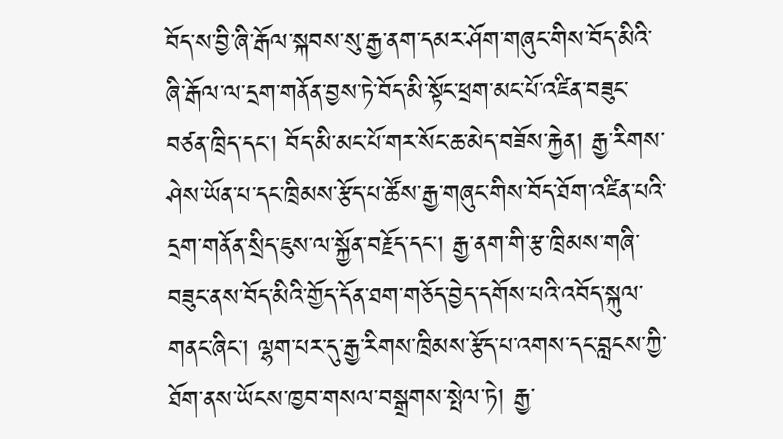བོད་ས་བྱི་ཞི་རྒོལ་སྐབས་སུ་རྒྱ་ནག་དམར་ཤོག་གཞུང་གིས་བོད་མིའི་ཞི་རྒོལ་ལ་དྲག་གནོན་བྱས་ཏེ་བོད་མི་སྟོང་ཕྲག་མང་པོ་འཛིན་བཟུང་བཙན་ཁྲིད་དང་། བོད་མི་མང་པོ་གར་སོང་ཆ་མེད་བཟོས་རྐྱེན། རྒྱ་རིགས་ཤེས་ཡོན་པ་དང་ཁྲིམས་རྩོད་པ་ཚོས་རྒྱ་གཞུང་གིས་བོད་ཐོག་འཛིན་པའི་དྲག་གནོན་སྲིད་ཇུས་ལ་སྐྱོན་བརྗོད་དང་། རྒྱ་ནག་གི་རྩ་ཁྲིམས་གཞི་བཟུང་ནས་བོད་མིའི་གྱོད་དོན་ཐག་གཅོད་བྱེད་དགོས་པའི་འབོད་སྐུལ་གནང་ཞིང་། ལྷག་པར་དུ་རྒྱ་རིགས་ཁྲིམས་རྩོད་པ་འགས་དང་བླངས་ཀྱི་ཐོག་ནས་ཡོངས་ཁྱབ་གསལ་བསྒྲགས་སྤེལ་ཏེ། རྒྱ་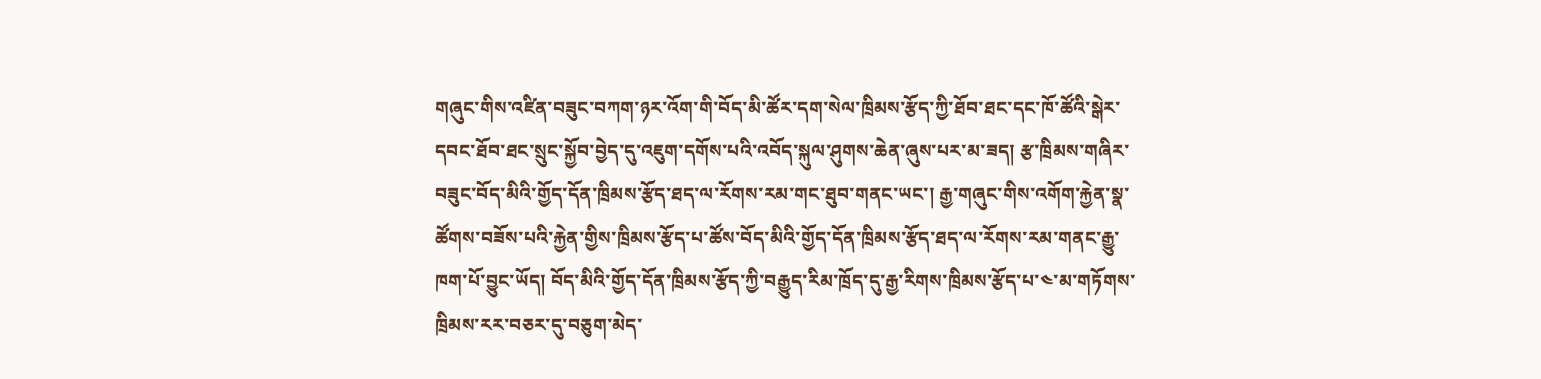གཞུང་གིས་འཛིན་བཟུང་བཀག་ཉར་འོག་གི་བོད་མི་ཚོར་དག་སེལ་ཁྲིམས་རྩོད་ཀྱི་ཐོབ་ཐང་དང་ཁོ་ཚོའི་སྒེར་དབང་ཐོབ་ཐང་སྲུང་སྐྱོབ་བྱེད་དུ་འཇུག་དགོས་པའི་འབོད་སྐུལ་ཤུགས་ཆེན་ཞུས་པར་མ་ཟད། རྩ་ཁྲིམས་གཞིར་བཟུང་བོད་མིའི་གྱོད་དོན་ཁྲིམས་རྩོད་ཐད་ལ་རོགས་རམ་གང་ཐུབ་གནང་ཡང་། རྒྱ་གཞུང་གིས་འགོག་རྐྱེན་སྣ་ཚོགས་བཟོས་པའི་རྐྱེན་གྱིས་ཁྲིམས་རྩོད་པ་ཚོས་བོད་མིའི་གྱོད་དོན་ཁྲིམས་རྩོད་ཐད་ལ་རོགས་རམ་གནང་རྒྱུ་ཁག་པོ་བྱུང་ཡོད། བོད་མིའི་གྱོད་དོན་ཁྲིམས་རྩོད་ཀྱི་བརྒྱུད་རིམ་ཁྲོད་དུ་རྒྱ་རིགས་ཁྲིམས་རྩོད་པ་༤་མ་གཏོགས་ཁྲིམས་རར་བཅར་དུ་བཅུག་མེད་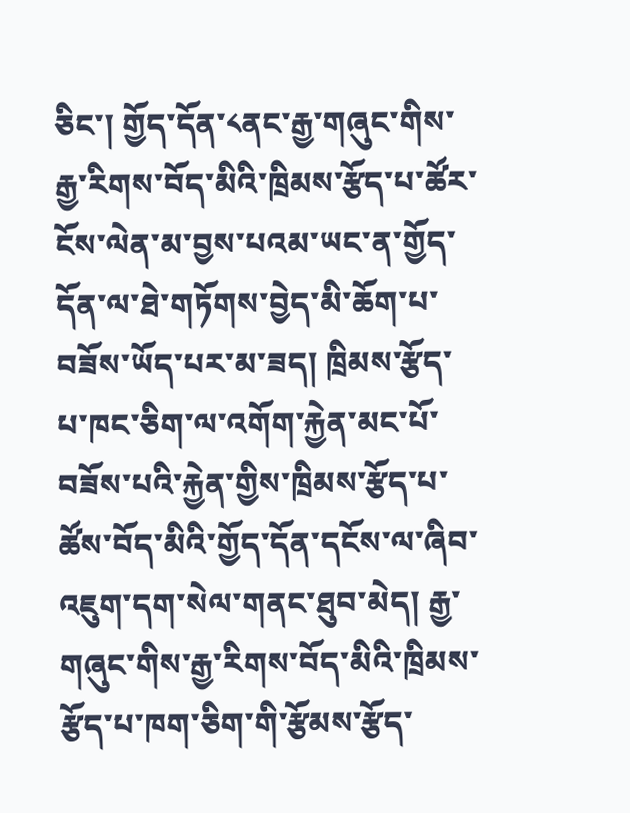ཅིང་། གྱོད་དོན་༨ནང་རྒྱ་གཞུང་གིས་རྒྱ་རིགས་བོད་མིའི་ཁྲིམས་རྩོད་པ་ཚོར་ངོས་ལེན་མ་བྱས་པའམ་ཡང་ན་གྱོད་དོན་ལ་ཐེ་གཏོགས་བྱེད་མི་ཆོག་པ་བཟོས་ཡོད་པར་མ་ཟད། ཁྲིམས་རྩོད་པ་ཁང་ཅིག་ལ་འགོག་རྐྱེན་མང་པོ་བཟོས་པའི་རྐྱེན་གྱིས་ཁྲིམས་རྩོད་པ་ཚོས་བོད་མིའི་གྱོད་དོན་དངོས་ལ་ཞིབ་འཇུག་དག་སེལ་གནང་ཐུབ་མེད། རྒྱ་གཞུང་གིས་རྒྱ་རིགས་བོད་མིའི་ཁྲིམས་རྩོད་པ་ཁག་ཅིག་གི་རྩོམས་རྩོད་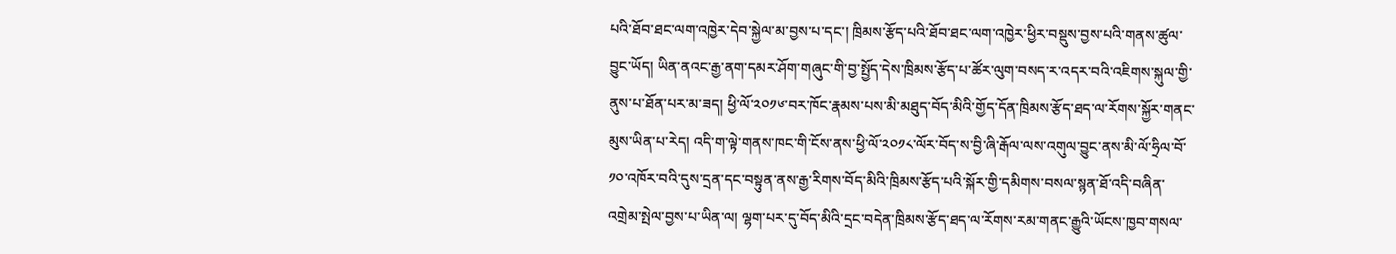པའི་ཐོབ་ཐང་ལག་འཁྱེར་དེབ་སྐྱེལ་མ་བྱས་པ་དང་། ཁྲིམས་རྩོད་པའི་ཐོབ་ཐང་ལག་འཁྱེར་ཕྱིར་བསྡུས་བྱས་པའི་གནས་ཚུལ་བྱུང་ཡོད། ཡིན་ནའང་རྒྱ་ནག་དམར་ཤོག་གཞུང་གི་བྱ་སྤྱོད་དེས་ཁྲིམས་རྩོད་པ་ཚོར་ལུག་བསད་ར་འདར་བའི་འཇིགས་སྐུལ་གྱི་ནུས་པ་ཐོན་པར་མ་ཟད། ཕྱི་ལོ་༢༠༡༦་བར་ཁོང་རྣམས་པས་མི་མཐུད་བོད་མིའི་གྱོད་དོན་ཁྲིམས་རྩོད་ཐད་ལ་རོགས་སྐྱོར་གནང་མུས་ཡིན་པ་རེད། འདི་ག་ལྟེ་གནས་ཁང་གི་ངོས་ནས་ཕྱི་ལོ་༢༠༡༨་ལོར་བོད་ས་བྱི་ཞི་རྒོལ་ལས་འགུལ་བྱུང་ནས་མི་ལོ་ཧྲིལ་བོ་༡༠་འཁོར་བའི་དུས་དྲན་དང་བསྟུན་ནས་རྒྱ་རིགས་བོད་མིའི་ཁྲིམས་རྩོད་པའི་སྐོར་གྱི་དམིགས་བསལ་སྙན་ཐོ་འདི་བཞིན་འགྲེམ་སྤེལ་བྱས་པ་ཡིན་ལ། ལྷག་པར་དུ་བོད་མིའི་དྲང་བདེན་ཁྲིམས་རྩོད་ཐད་ལ་རོགས་རམ་གནང་རྒྱུའི་ཡོངས་ཁྱབ་གསལ་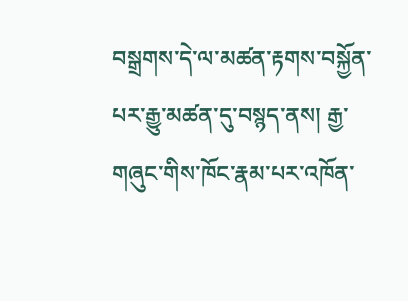བསྒྲགས་དེ་ལ་མཚན་རྟགས་བསྐྱོན་པར་རྒྱུ་མཚན་དུ་བསྙད་ནས། རྒྱ་གཞུང་གིས་ཁོང་རྣམ་པར་འཁོན་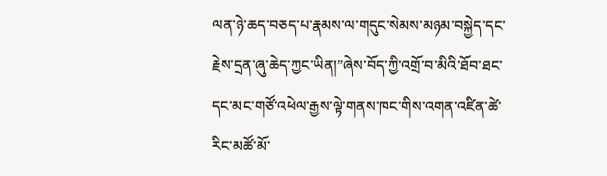ལན་ཉེ་ཆད་བཅད་པ་རྣམས་ལ་གདུང་སེམས་མཉམ་བསྐྱེད་དང་རྗེས་དྲན་ཞུ་ཆེད་ཀྱང་ཡིན།”ཞེས་བོད་ཀྱི་འགྲོ་བ་མིའི་ཐོབ་ཐང་དང་མང་གཙོ་འཕེལ་རྒྱས་ལྟེ་གནས་ཁང་གིས་འགན་འཛིན་ཚེ་རིང་མཚོ་མོ་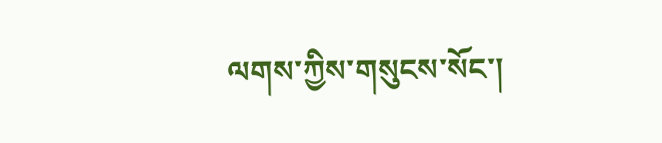ལགས་ཀྱིས་གསུངས་སོང་།